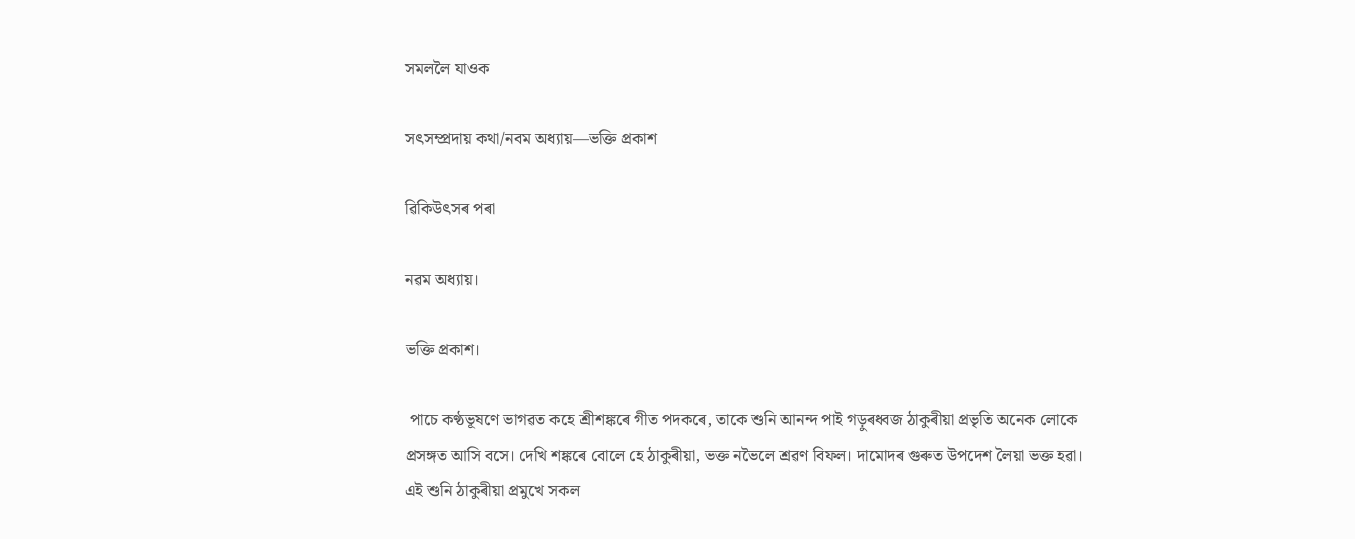সমললৈ যাওক

সৎসম্প্ৰদায় কথা/নবম অধ্যায়—ভক্তি প্ৰকাশ

ৱিকিউৎসৰ পৰা

নৱম অধ্যায়।

ভক্তি প্ৰকাশ।

 পাচে কণ্ঠভূষণে ভাগৱত কহে শ্ৰীশঙ্কৰে গীত পদকৰে, তাকে শুনি আনন্দ পাই গড়ুৰধ্বজ ঠাকুৰীয়া প্ৰভৃতি অনেক লোকে প্ৰসঙ্গত আসি বসে। দেখি শঙ্কৰে বোলে হে ঠাকুৰীয়া, ভক্ত নভৈলে শ্ৰৱণ বিফল। দামোদৰ গুৰুত উপদেশ লৈয়া ভক্ত হৱা। এই শুনি ঠাকুৰীয়া প্ৰমুখে সকল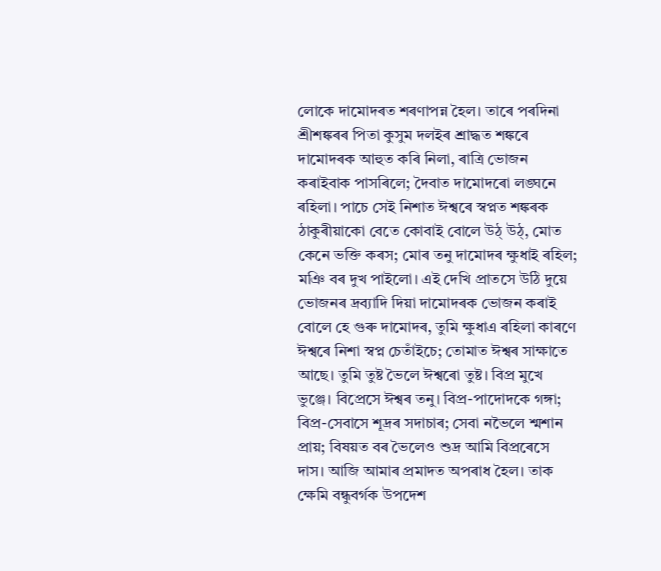লোকে দামোদৰত শৰণাপন্ন হৈল। তাৰে পৰদিনা শ্ৰীশঙ্কৰৰ পিতা কুসুম দলইৰ শ্ৰাদ্ধত শঙ্কৰে দামোদৰক আহুত কৰি নিলা, ৰাত্ৰি ভোজন কৰাইবাক পাসৰিলে; দৈবাত দামোদৰো লঙ্ঘনে ৰহিলা। পাচে সেই নিশাত ঈশ্বৰে স্বপ্নত শঙ্কৰক ঠাকুৰীয়াকো বেতে কোবাই বোলে উঠ্‌ উঠ্‌, মোত কেনে ভক্তি কৰস; মোৰ তনু দামোদৰ ক্ষুধাই ৰহিল; মঞি বৰ দুখ পাইলো। এই দেখি প্ৰাতসে উঠি দুয়ে ভোজনৰ দ্ৰব্যাদি দিয়া দামোদৰক ভোজন কৰাই বোলে হে গুৰু দামোদৰ, তুমি ক্ষুধাএ ৰহিলা কাৰণে ঈশ্বৰে নিশা স্বপ্ন চেতাঁইচে; তোমাত ঈশ্বৰ সাক্ষাতে আছে। তুমি তুষ্ট ভৈলে ঈশ্বৰো তুষ্ট। বিপ্ৰ মুখে ভুঞ্জে। বিপ্ৰেসে ঈশ্বৰ তনু। বিপ্ৰ-পাদোদকে গঙ্গা; বিপ্ৰ-সেবাসে শূদ্ৰৰ সদাচাৰ; সেবা নভৈলে শ্মশান প্ৰায়; বিষয়ত বৰ ভৈলেও শুদ্ৰ আমি বিপ্ৰৰেসে দাস। আজি আমাৰ প্ৰমাদত অপৰাধ হৈল। তাক ক্ষেমি বন্ধুবৰ্গক উপদেশ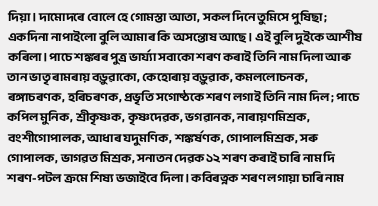দিয়া। দামোদৰে বোলে হে গোমস্তা আতা, সকল দিনে তুমিসে পুষিছা; একদিনা নাপাইলো বুলি আমাৰ কি অসন্তোষ আছে। এই বুলি দুইকে আশীষ কৰিলা। পাচে শঙ্কৰৰ পুত্ৰ ভাৰ্য্যা সবাকো শৰণ কৰাই তিনি নাম দিলা আৰু তান ভাতৃ ৰামৰায় বড়ুৱাকো, কেহোৰায় বড়ুৱাক, কমললোচনক, ৰঙ্গাচৰণক, হৰিচৰণক, প্ৰভৃতি সগোষ্ঠকে শৰণ লগাই তিনি নাম দিল; পাচে কপিল মুনিক, শ্ৰীকৃষ্ণক, কৃষ্ণদেৱক, ভগৱানক, নাৰায়ণমিশ্ৰক, বংশীগোপালক, আধাৰ যদুমণিক, শঙ্কৰ্ষণক, গোপালমিশ্ৰক, সৰু গোপালক, ভাগৱত মিশ্ৰক, সনাতন দেৱক ১২ শৰণ কৰাই চাৰি নাম দি শৰণ-পটল ক্ৰমে শিষ্য ভজাইবে দিলা। কবিৰত্নক শৰণ লগায়া চাৰি নাম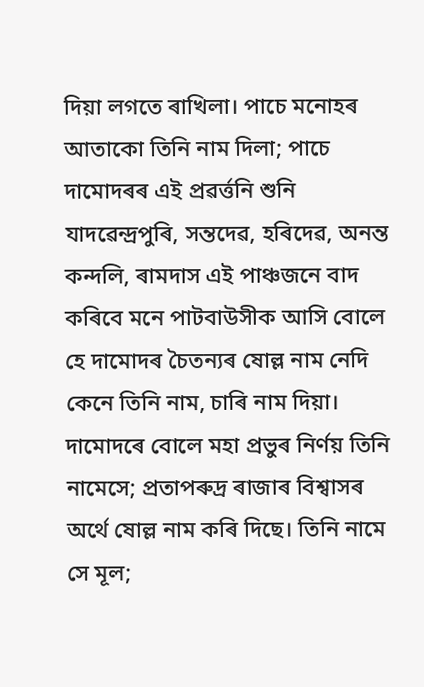দিয়া লগতে ৰাখিলা। পাচে মনোহৰ আতাকো তিনি নাম দিলা; পাচে দামোদৰৰ এই প্ৰৱৰ্ত্তনি শুনি যাদৱেন্দ্ৰপুৰি, সন্তদেৱ, হৰিদেৱ, অনন্ত কন্দলি, ৰামদাস এই পাঞ্চজনে বাদ কৰিবে মনে পাটবাউসীক আসি বোলে হে দামোদৰ চৈতন্যৰ ষোল্ল নাম নেদি কেনে তিনি নাম, চাৰি নাম দিয়া। দামোদৰে বোলে মহা প্ৰভুৰ নিৰ্ণয় তিনি নামেসে; প্ৰতাপৰুদ্ৰ ৰাজাৰ বিশ্বাসৰ অৰ্থে ষোল্ল নাম কৰি দিছে। তিনি নামে সে মূল;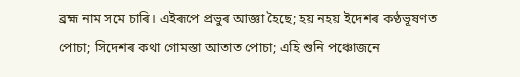ব্ৰহ্ম নাম সমে চাৰি। এইৰূপে প্ৰভুৰ আজ্ঞা হৈছে; হয় নহয় ইদেশৰ কণ্ঠভূষণত পোচা; সিদেশৰ কথা গোমস্তা আতাত পোচা; এহি শুনি পঞ্চোজনে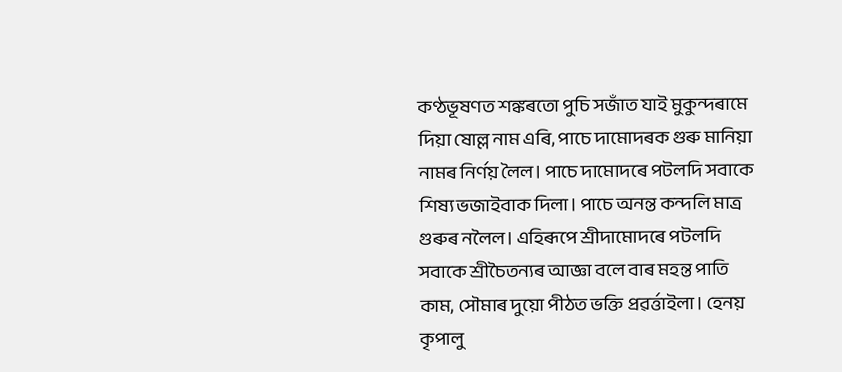কণ্ঠভূষণত শঙ্কৰতো পুচি সজাঁত যাই মুকুন্দৰামে দিয়া ষোল্ল নাম এৰি, পাচে দামোদৰক গুৰু মানিয়া নামৰ নিৰ্ণয় লৈল। পাচে দামোদৰে পটলদি সবাকে শিষ্য ভজাইবাক দিলা। পাচে অনন্ত কন্দলি মাত্ৰ গুৰুৰ নলৈল। এহিৰূপে শ্ৰীদামোদৰে পটলদি সবাকে শ্ৰীচৈতন্যৰ আজ্ঞা বলে বাৰ মহন্ত পাতি কাম, সৌমাৰ দুয়ো পীঠত ভক্তি প্ৰৱৰ্ত্তাইলা। হেনয় কৃপালু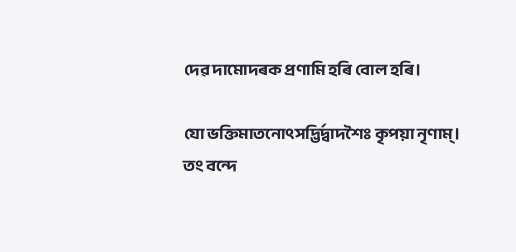দেৱ দামোদৰক প্ৰণামি হৰি বোল হৰি।

যো ভক্তিমাতনোৎসদ্ভিৰ্দ্বাদশৈঃ কৃপয়া নৃণাম্।
তং বন্দে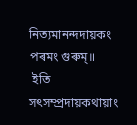নিত্যমানন্দদায়কং পৰমং গুৰুম্॥
 ইতি সৎসম্প্ৰদায়কথায়াং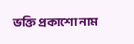ভক্তি প্ৰকাশো নাম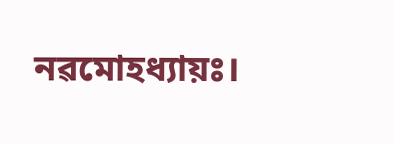নৱমোহধ্যায়ঃ।